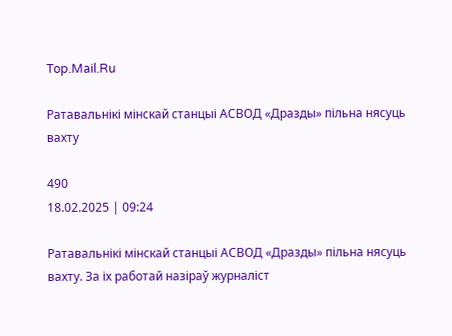Top.Mail.Ru

Ратавальнікі мінскай станцыі АСВОД «Дразды» пільна нясуць вахту

490
18.02.2025 | 09:24

Ратавальнікі мінскай станцыі АСВОД «Дразды» пільна нясуць вахту. За іх работай назіраў журналіст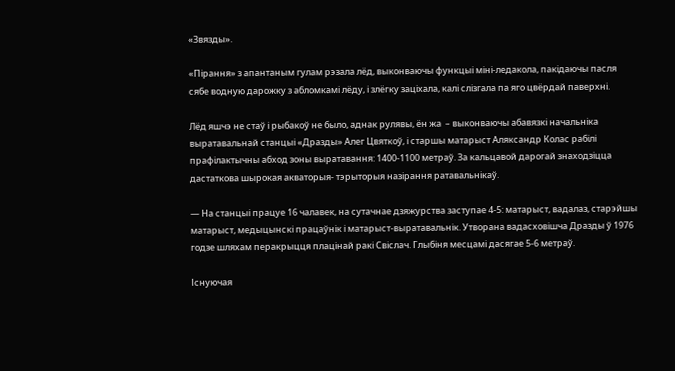«Звязды».

«Пірання» з апантаным гулам рэзала лёд, выконваючы функцыі міні-ледакола, пакідаючы пасля сябе водную дарожку з абломкамі лёду, і злёгку заціхала, калі слізгала па яго цвёрдай паверхні.

Лёд яшчэ не стаў і рыбакоў не было, аднак рулявы, ён жа  – выконваючы абавязкі начальніка выратавальнай станцыі «Дразды» Алег Цвяткоў, і старшы матарыст Аляксандр Колас рабілі прафілактычны абход зоны выратавання: 1400-1100 метраў. За кальцавой дарогай знаходзіцца дастаткова шырокая акваторыя- тэрыторыя назірання ратавальнікаў.

— На станцыі працуе 16 чалавек, на сутачнае дзяжурства заступае 4-5: матарыст, вадалаз, старэйшы матарыст, медыцынскі працаўнік і матарыст-выратавальнік. Утворана вадасховішча Дразды ў 1976 годзе шляхам перакрыцця плацінай ракі Свіслач. Глыбіня месцамі дасягае 5-6 метраў.

Існуючая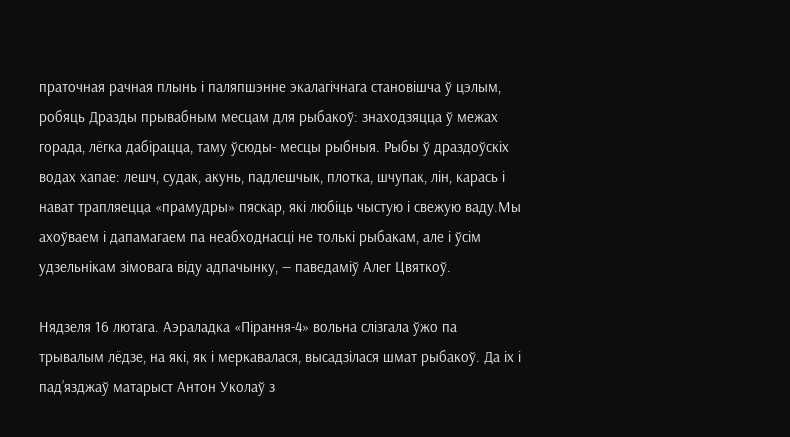праточная рачная плынь і паляпшэнне экалагічнага становішча ў цэлым, робяць Дразды прывабным месцам для рыбакоў: знаходзяцца ў межах горада, лёгка дабірацца, таму ўсюды- месцы рыбныя. Рыбы ў драздоўскіх водах хапае: лешч, судак, акунь, падлешчык, плотка, шчупак, лін, карась і нават трапляецца «прамудры» пяскар, які любіць чыстую і свежую ваду.Мы ахоўваем і дапамагаем па неабходнасці не толькі рыбакам, але і ўсім удзельнікам зімовага віду адпачынку, — паведаміў Алег Цвяткоў.

Нядзеля 16 лютага. Аэраладка «Пірання-4» вольна слізгала ўжо па трывалым лёдзе, на які, як і меркавалася, высадзілася шмат рыбакоў. Да іх і пад’язджаў матарыст Антон Уколаў з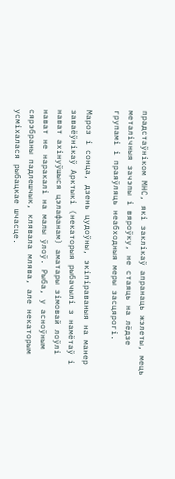прадстаўніком МНС, які заклікаў апранаць жэлеты, мець металічныя зачэпы і вяроўку, не стаяць на лёдзе групамі і праяўляць неабходныя меры засцярогі.

Мароз і сонца, дзень цудоўны, экіпіраваныя на манер заваёўнікаў Арктыкі (некаторыя рыбачылі з намётаў і нават ахінуўшыся цэлафанам) аматары зімовай лоўлі нават не наракалі на малы ўлоў. Рыба, у асноўным сярэбраны падлешчык, клявала млява, але некаторым усміхалася рыбацкае шчасце.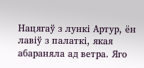Нацягаў з лункі Артур, ён лавіў з палаткі, якая абараняла ад ветра. Яго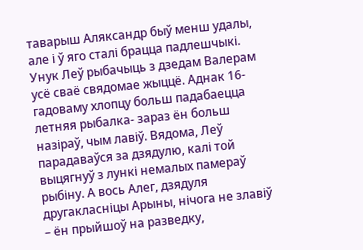таварыш Аляксандр быў менш удалы, але і ў яго сталі брацца падлешчыкі. Унук Леў рыбачыць з дзедам Валерам усё сваё свядомае жыццё. Аднак 16-гадоваму хлопцу больш падабаецца летняя рыбалка- зараз ён больш назіраў, чым лавіў. Вядома, Леў парадаваўся за дзядулю, калі той выцягнуў з лункі немалых памераў рыбіну. А вось Алег, дзядуля другакласніцы Арыны, нічога не злавіў – ён прыйшоў на разведку,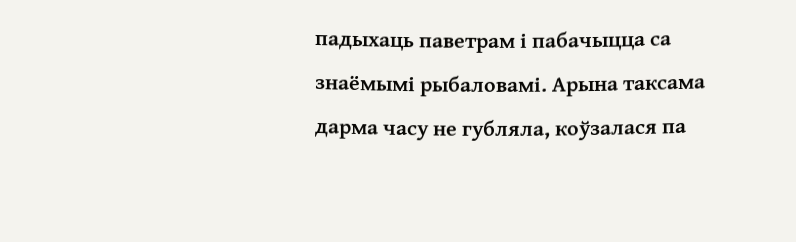падыхаць паветрам і пабачыцца са знаёмымі рыбаловамі. Арына таксама дарма часу не губляла, коўзалася па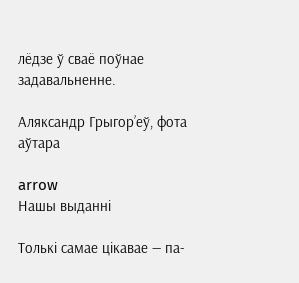лёдзе ў сваё поўнае задавальненне.

Аляксандр Грыгор’еў, фота аўтара

arrow
Нашы выданні

Толькі самае цікавае — па-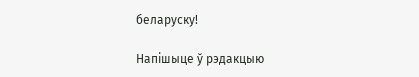беларуску!

Напішыце ў рэдакцыю